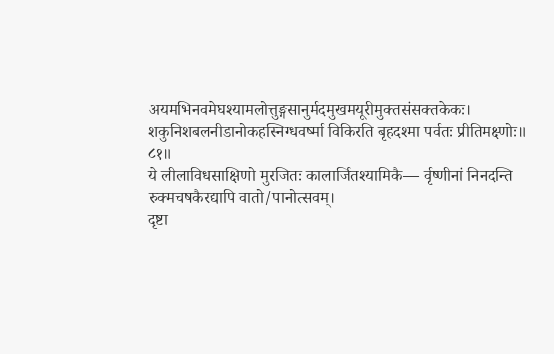अयमभिनवमेघश्यामलोत्तुङ्गसानुर्मदमुखमयूरीमुक्तसंसक्तकेकः।
शकुनिशबलनीडानोकहस्निग्धवर्ष्मा विकिरति बृहदश्मा पर्वतः प्रीतिमक्ष्णोः॥ ८१॥
ये लीलाविधसाक्षिणो मुरजितः कालार्जितश्यामिकै— र्वृष्णीनां निनदन्ति रुक्मचषकैरद्यापि वातो/पानोत्सवम्।
दृष्टा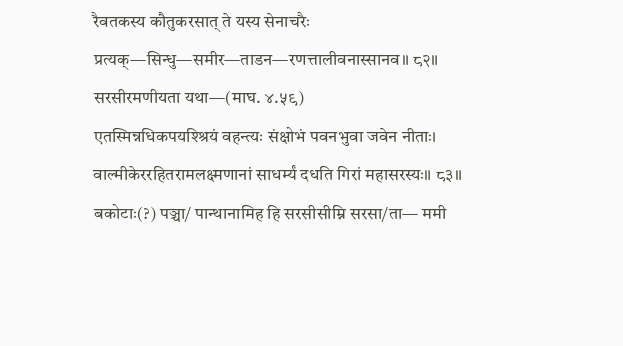रैवतकस्य कौतुकरसात् ते यस्य सेनाचरैः प्रत्यक्—सिन्धु—समीर—ताडन—रणत्तालीवनास्सानव॥ ८२॥
सरसीरमणीयता यथा—(माघ. ४.५९)
एतस्मिन्नधिकपयश्श्रियं वहन्त्यः संक्षोभं पवनभुवा जवेन नीताः।
वाल्मीकेररहितरामलक्ष्मणानां साधर्म्यं दधति गिरां महासरस्यः॥ ८३॥
बकोटाः(?) पञ्चा/ पान्थानामिह हि सरसीसीम्नि सरसा/ता— ममी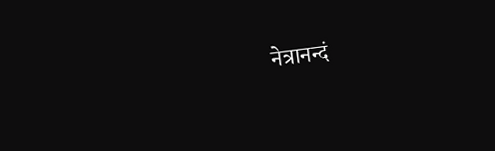नेत्रानन्दं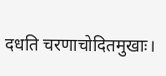दधति चरणाचोदितमुखाः।